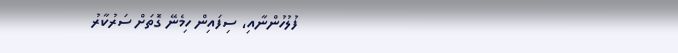ފުލުހުންނާއި، ސިފައިން ހިމެނޭ ގޮތަށް ސަރުކާރު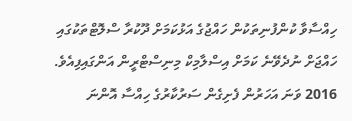ހިއްސާވާ ކުންފުނިތަކުން ހައްޖުގެ އަޅުކަމަށް ދޫކުރާ ސްލޮޓްތަކުގައި ހައްޖަށް ނުދެވޭނެ ކަމަށް އިސްލާމިކް މިނިސްޓްރީން އަންގައިފިއެވެ.
2016 ވަނަ އަހަރުން ފެށިގެން ސަރުކާރުގެ ހިއްސާ އޮންނަ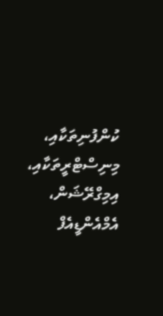ކުންފުނިތަކާއި، މިނިސްޓްރީތަކާއި، އިމިގްރޭޝަން، އެމްއެންޑީއެފް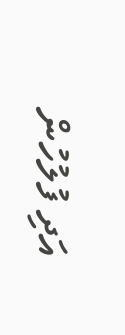އަދި ފުލުހުން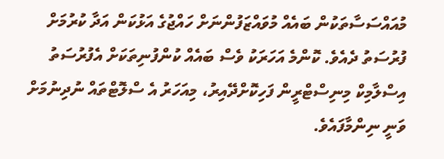މުއައްސަސާތަކުން ބައެއް މުވައްޒަފުންނަށް ހައްޖުގެ އަޅުކަން އަދާ ކުރުމަށް ފުރުސަތު ދެއެވެ. ކޮންމެ އަހަރަކު ވެސް ބައެއް ކުންފުނިތަކަށް އެފުރުސަތު އިސްލާމިކް މިނިސްޓްރީން ފަހިކޮށްދޭއިރު، މިއަހަރު އެ ސްލޮޓްތައް ނުދިނުމަށް ވަނީ ނިންމާފައެވެ.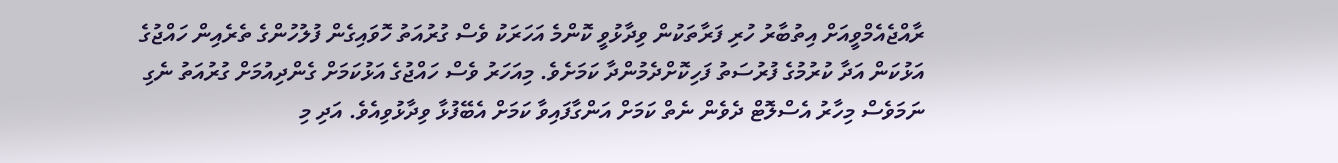ރާއްޖެއެމްވީއަށް އިތުބާރު ހުރި ފަރާތަކުން ވިދާޅުވީ ކޮންމެ އަހަރަކު ވެސް ގުރުއަތު ހޮވައިގެން ފުލުހުންގެ ތެރެއިން ހައްޖުގެ އަޅުކަން އަދާ ކުރުމުގެ ފުރުސަތު ފަހިކޮށްދެމުންދާ ކަމަށެވެ. މިއަހަރު ވެސް ހައްޖުގެ އަޅުކަމަށް ގެންދިއުމަށް ގުރުއަތު ނެގި ނަމަވެސް މިހާރު އެސްލޮޓް ދެވެން ނެތް ކަމަށް އަންގާފައިވާ ކަމަށް އެބޭފުޅާ ވިދާޅުވިއެވެ. އަދި މި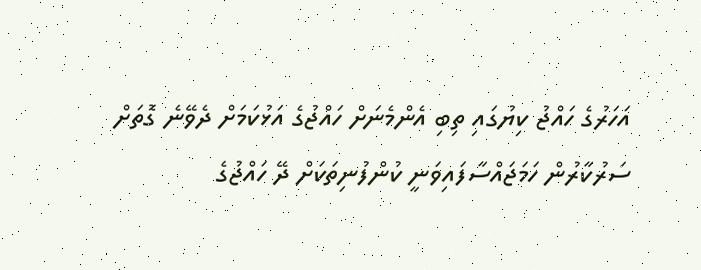އަހަރުގެ ހައްޖު ކިޔުގައި ތިބި އެންމެނަށް ހައްޖުގެ އަޅުކަމަށް ދެވޭނެ ގޮތަށް ސަރުކާރުން ހަމަޖައްސާފައިވަނީ ކުންފުނިތަކަށް ދޭ ހައްޖުގެ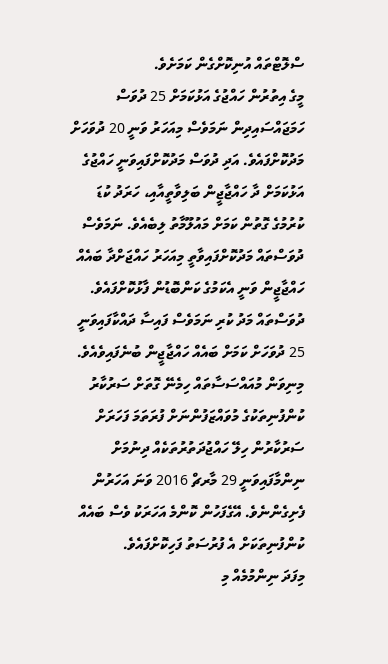ސްލޮޓްތައް އުނިކޮށްގެން ކަމަށެވެ.
މީގެ އިތުރުން ހައްޖުގެ އަޅުކަމަށް 25 ދުވަސް ހަމަޖައްސައިދިން ނަމަވެސް މިއަހަރު ވަނީ 20 ދުވަހަށް މަދުކޮށްފައެވެ. އަދި ދުވަސް މަދުކޮށްފައިވަނީ ހައްޖުގެ އަޅުކަމަށް ދާ ހައްޖާޖީން ބަލިވާތީއާއި، ހަރަދު ކުޑަ ކުރުމުގެ ގޮތުން ކަމަށް މައުލޫމާތު ލިބެއެވެ. ނަމަވެސް ދުވަސްތައް މަދުކޮށްފައިވާތީ މިއަހަރު ހައްޖަށްދާ ބައެއް ހައްޖާޖީން ވަނީ އެކަމުގެ ކަންބޮޑުން ފާޅުކޮށްފައެވެ. ދުވަސްތައް މަދު ކުރި ނަމަވެސް ފައިސާ ދައްކާފައިވަނީ 25 ދުވަހަށް ކަމަށް ބައެއް ހައްޖާޖީން ބުނެފައިވެއެވެ.
މިނިވަން މުއައްސަސާތައް ހިމެނޭ ގޮތަށް ސަރުކާރު ކުންފުނިތަކުގެ މުވައްޒަފުންނަށް ފުރަތަމަ ފަހަރަށް ސަރުކާރުން ހިލޭ ހައްޖުދަތުރުތަކެއް ދިނުމަށް ނިންމާފައިވަނީ 29 މާރޗް 2016 ވަނަ އަހަރުން ފެށިގެންނެވެ. އޭގެފަހުން ކޮންމެ އަހަރަކު ވެސް ބައެއް ކުންފުނިތަކަށް އެ ފުރުސަތު ފަހިކޮށްފައެވެ.
މިފަދަ ނިންމުމެއް މި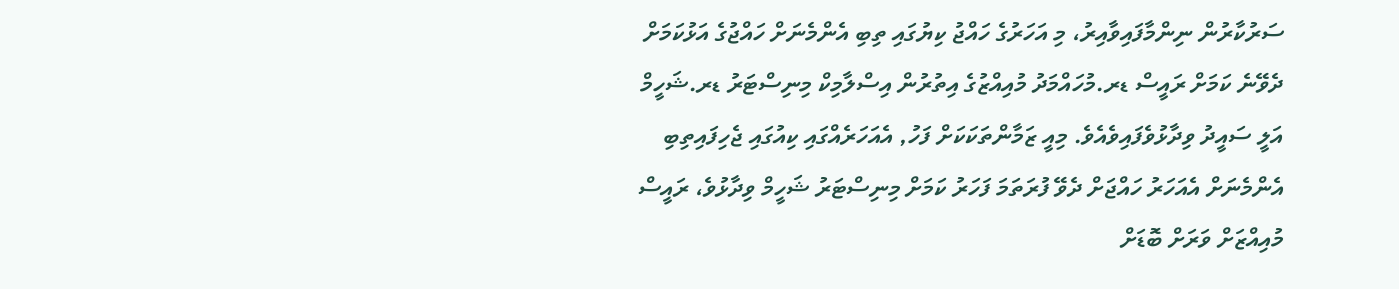ސަރުކާރުން ނިންމާފައިވާއިރު، މި އަހަރުގެ ހައްޖު ކިޔުގައި ތިބި އެންމެނަށް ހައްޖުގެ އަޅުކަމަށް ދެވޭނެ ކަމަށް ރައީސް ޑރ.މުހައްމަދު މުއިއްޒުގެ އިތުރުން އިސްލާމިކް މިނިސްޓަރު ޑރ.ޝަހީމް އަލީ ސައީދު ވިދާޅުވެފައިވެއެވެ. މިއީ ޒަމާންތަކަކަށް ފަހު, އެއަހަރެއްގައި ކިއުގައި ޖެހިފައިތިބި އެންމެނަށް އެއަހަރު ހައްޖަށް ދެވޭ ފުރަތަމަ ފަހަރު ކަމަށް މިނިސްޓަރު ޝަހީމް ވިދާޅުވެ، ރައީސް މުއިއްޒަށް ވަރަށް ބޮޑަށް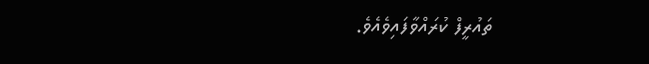ތައުރީފް ކުރައްވާފައިވެއެވެ.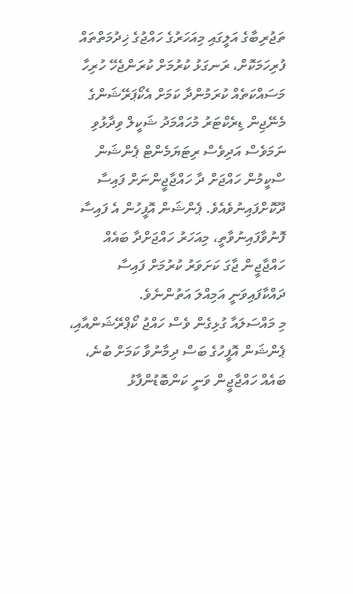ތަޖުރިބާގެ އަލީގައި މިއަހަރުގެ ހައްޖުގެ ޚިދުމަތްތައް ފުރިހަމަކޮށް، ރަނގަޅު ކުރުމަށް ކުރަންޖެހޭ ހުރިހާ މަސައްކަތެއް ކުރަމުންދާ ކަމަށް އެކޯޕަރޭޝަންގެ މެނޭޖިން ޑިރެކްޓަރު މުހައްމަދު ޝަކީލް ވިދާޅުވި ނަމަވެސް އަދިވެސް ރިޓަޔަމެންޓް ޕެންޝަން ސްކީމުން ހައްޖަށް ދާ ހައްޖާޖީންނަށް ފައިސާ ދޫކޮށްފައިނުވެއެވެ. ޕެންޝަން އޮފީހުން އެ ފައިސާ ފޮނުވާފައިނުވާތީ، މިއަހަރު ހައްޖަށްދާ ބައެއް ހައްޖާޖީން ޖާގަ ކަށަވަރު ކުރުމަށް ފައިސާ ދައްކާފައިވަނީ އަމިއްލަ އަތުންނެވެ.
މި މައްސަލައާ ގުޅިގެން ވެސް ހައްޖު ކޯޕްރޭޝަންއާއި، ޕެންޝަން އޮފީހުގެ ބަސް ދިމާނުވާ ކަމަށް ބުނެ، ބައެއް ހައްޖާޖީން ވަނީ ކަންބޮޑުންފާޅު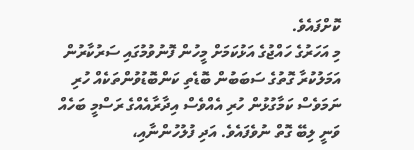ކޮށްފައެވެ.
މި އަހަރުގެ ހައްޖުގެ އަޅުކަމަށް މީހުން ފޮނުވުމުގައި ސަރުކާރުން އަމަލުކުރާ ގޮތުގެ ސަބަބުން ބޮޑެތި ކަންބޮޑުވުންތަކެއް ހުރި ނަމަވެސް ކަމާގުޅުން ހުރި އެއްވެސް އިދާރާއެއްގެ ރަސްމީ ބަހެއް ވަނީ ލިބޭ ގޮތް ނުވެފައެވެ. އަދި ފުލުހުންނާއި،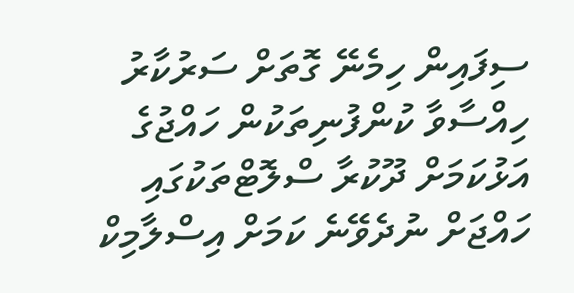ސިފައިން ހިމެނޭ ގޮތަށް ސަރުކާރު ހިއްސާވާ ކުންފުނިތަކުން ހައްޖުގެ އަޅުކަމަށް ދޫކުރާ ސްލޮޓްތަކުގައި ހައްޖަށް ނުދެވޭނެ ކަމަށް އިސްލާމިކް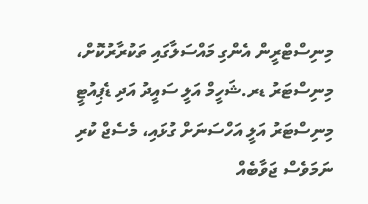މިނިސްޓްރީން އެންގި މައްސަލާގައި ތަކުރާރުކޮށް، މިނިސްޓަރު ޑރ.ޝަހީމް އަލީ ސައީދު އަދި ޑެޕިއުޓީ މިނިސްޓަރު އަލީ އަހްސަނަށް ގުޅައި، މެސެޖް ކުރި ނަމަވެސް ޖަވާބެއް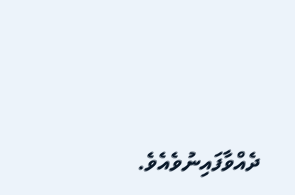ދެއްވާފައިނުވެއެވެ.